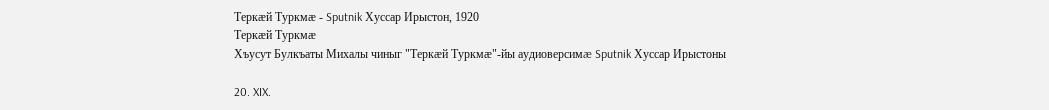Теркæй Туркмæ - Sputnik Хуссар Ирыстон, 1920
Теркæй Туркмæ
Хъусут Булкъаты Михалы чиныг "Теркæй Туркмæ"-йы аудиоверсимæ Sputnik Хуссар Ирыстоны

20. XIX.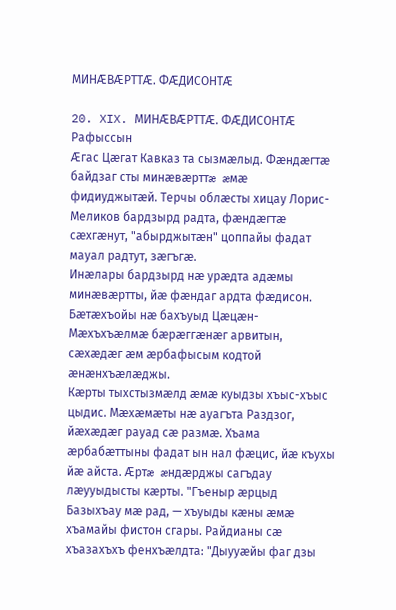МИНÆВÆРТТÆ. ФÆДИСОНТÆ

20. XIX. МИНÆВÆРТТÆ. ФÆДИСОНТÆ
Рафыссын
Æгас Цæгат Кавказ та сызмæлыд. Фæндæгтæ байдзаг сты минæвæрттæ æмæ фидиуджытæй. Терчы облæсты хицау Лорис-Меликов бардзырд радта, фæндæгтæ сæхгæнут, "абырджытæн" цоппайы фадат мауал радтут, зæгъгæ.
Инæлары бардзырд нæ урæдта адæмы минæвæртты, йæ фæндаг ардта фæдисон. Бæтæхъойы нæ бахъуыд Цæцæн-Мæхъхъæлмæ бæрæггæнæг арвитын, сæхæдæг æм æрбафысым кодтой æнæнхъæлæджы.
Кæрты тыхстызмæлд æмæ куыдзы хъыс-хъыс цыдис. Мæхæмæты нæ ауагъта Раздзог, йæхæдæг рауад сæ размæ. Хъама æрбабæттыны фадат ын нал фæцис, йæ къухы йæ айста. Æртæ æндæрджы сагъдау лæууыдысты кæрты. "Гъеныр æрцыд Базыхъау мæ рад, — хъуыды кæны æмæ хъамайы фистон сгары. Райдианы сæ хъазахъхъ фенхъæлдта: "Дыууæйы фаг дзы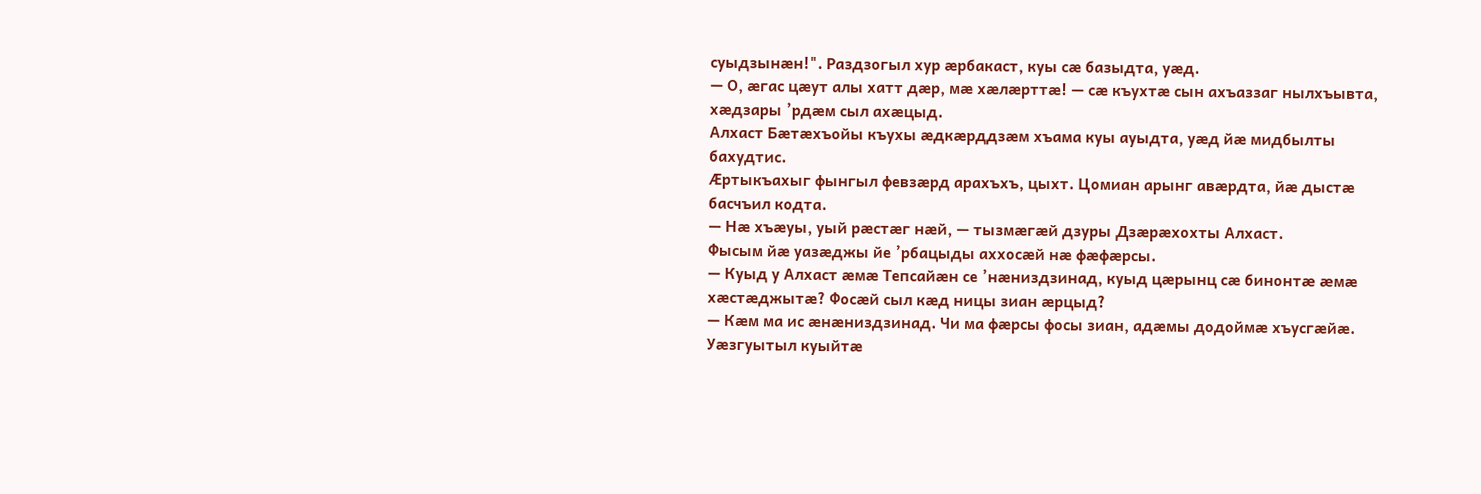суыдзынæн!". Раздзогыл хур æрбакаст, куы сæ базыдта, уæд.
— О, æгас цæут алы хатт дæр, мæ хæлæрттæ! — сæ къухтæ сын ахъаззаг нылхъывта, хæдзары ’рдæм сыл ахæцыд.
Алхаст Бæтæхъойы къухы æдкæрддзæм хъама куы ауыдта, уæд йæ мидбылты бахудтис.
Æртыкъахыг фынгыл февзæрд арахъхъ, цыхт. Цомиан арынг авæрдта, йæ дыстæ басчъил кодта.
— Нæ хъæуы, уый рæстæг нæй, — тызмæгæй дзуры Дзæрæхохты Алхаст.
Фысым йæ уазæджы йе ’рбацыды аххосæй нæ фæфæрсы.
— Куыд у Алхаст æмæ Тепсайæн се ’нæниздзинад, куыд цæрынц сæ бинонтæ æмæ хæстæджытæ? Фосæй сыл кæд ницы зиан æрцыд?
— Кæм ма ис æнæниздзинад. Чи ма фæрсы фосы зиан, адæмы додоймæ хъусгæйæ.
Уæзгуытыл куыйтæ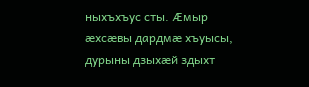ныхъхъус сты. Æмыр æхсæвы дардмæ хъуысы, дурыны дзыхæй здыхт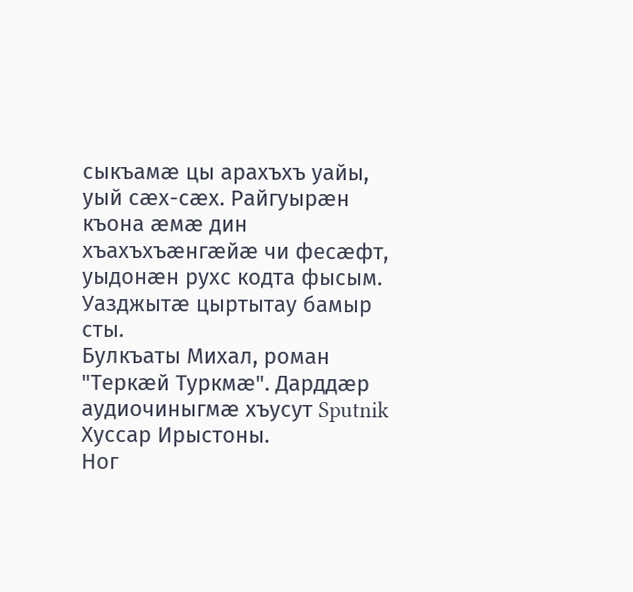сыкъамæ цы арахъхъ уайы, уый сæх-сæх. Райгуырæн къона æмæ дин хъахъхъæнгæйæ чи фесæфт, уыдонæн рухс кодта фысым. Уазджытæ цыртытау бамыр сты.
Булкъаты Михал, роман "Теркæй Туркмæ". Дарддæр аудиочиныгмæ хъусут Sputnik Хуссар Ирыстоны.
Ног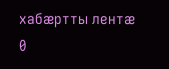хабӕртты лентӕ
0